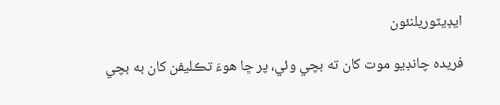ايڊيٽوريلنئون

فريده چانڊيو موت کان ته بچي وئي، پر ڇا هوءَ تڪليفن کان به بچي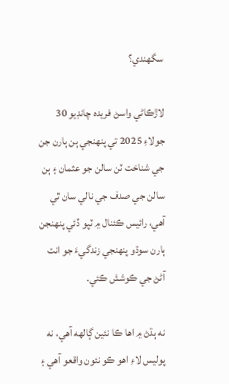سگهندي؟

لاڙڪاڻي واسڻ فريده چانڊيو 30 جولاءِ 2025 تي پنهنجي ٻن ٻارن جن جي شناخت ٽن سالن جو عثمان ۽ ٻن سالن جي صدف جي نالي سان ٿي آهي، رائيس ڪئنال ۾ ٽپو ڏئي پنهنجن ٻارن سوڌو پنهنجي زندگيءَ جو انت آڻڻ جي ڪوشش ڪئي.

نه ٻڌڻ ۾ اها ڪا نئين ڳالهه آهي، نه پوليس لاءِ اهو ڪو نئون واقعو آهي ۽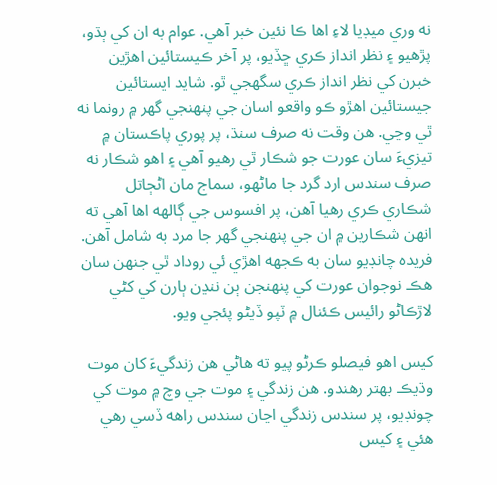نه وري ميڊيا لاءِ اها ڪا نئين خبر آهي. عوام به ان کي ٻڌو، پڙهيو ۽ نظر انداز ڪري ڇڏيو، پر آخر ڪيستائين اهڙين خبرن کي نظر انداز ڪري سگهجي ٿو. شايد ايستائين جيستائين اهڙو ڪو واقعو اسان جي پنهنجي گهر ۾ رونما نه ٿي وڃي. هن وقت نه صرف سنڌ، پر پوري پاڪستان ۾ تيزيءَ سان عورت جو شڪار ٿي رهيو آهي ۽ اهو شڪار نه صرف سندس ارد گرد جا ماڻهو، سماج مان اڻڄاتل شڪاري ڪري رهيا آهن، پر افسوس جي ڳالهه اها آهي ته انهن شڪارين ۾ ان جي پنهنجي گهر جا مرد به شامل آهن. فريده چانڊيو سان به ڪجهه اهڙي ئي روداد ٿي جنهن سان هڪ نوجوان عورت کي پنهنجن ٻن ننڍن ٻارن کي کڻي لاڙڪاڻو رائيس ڪئنال ۾ ٽپو ڏيڻو پئجي ويو.

کيس اهو فيصلو ڪرڻو پيو ته هاڻي هن زندگيءَ کان موت وڌيڪ بهتر رهندو. هن زندگي ۽ موت جي وچ ۾ موت کي چونڊيو، پر سندس زندگي اڃان سندس راهه ڏسي رهي هئي ۽ کيس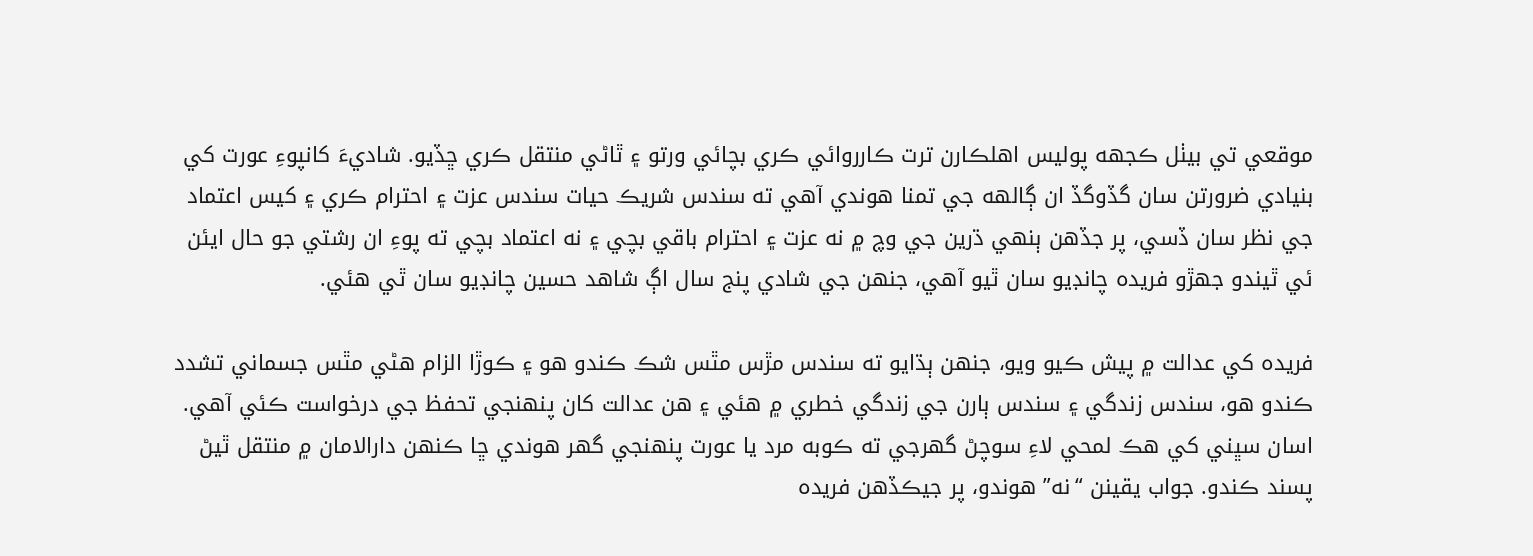موقعي تي بيٺل ڪجهه پوليس اهلڪارن ترت ڪارروائي ڪري بچائي ورتو ۽ ٿاڻي منتقل ڪري ڇڏيو. شاديءَ کانپوءِ عورت کي بنيادي ضرورتن سان گڏوگڏ ان ڳالهه جي تمنا هوندي آهي ته سندس شريڪ حيات سندس عزت ۽ احترام ڪري ۽ کيس اعتماد جي نظر سان ڏسي، پر جڏهن ٻنهي ڌرين جي وچ ۾ نه عزت ۽ احترام باقي بچي ۽ نه اعتماد بچي ته پوءِ ان رشتي جو حال ايئن ئي ٿيندو جهڙو فريده چانڊيو سان ٿيو آهي، جنهن جي شادي پنج سال اڳ شاهد حسين چانڊيو سان ٿي هئي.

فريده کي عدالت ۾ پيش ڪيو ويو، جنهن ٻڌايو ته سندس مڙس مٿس شڪ ڪندو هو ۽ ڪوڙا الزام هڻي مٿس جسماني تشدد ڪندو هو، سندس زندگي ۽ سندس ٻارن جي زندگي خطري ۾ هئي ۽ هن عدالت کان پنهنجي تحفظ جي درخواست ڪئي آهي. اسان سڀني کي هڪ لمحي لاءِ سوچڻ گهرجي ته ڪوبه مرد يا عورت پنهنجي گهر هوندي ڇا ڪنهن دارالامان ۾ منتقل ٿيڻ پسند ڪندو. جواب يقينن “نه” هوندو، پر جيڪڏهن فريده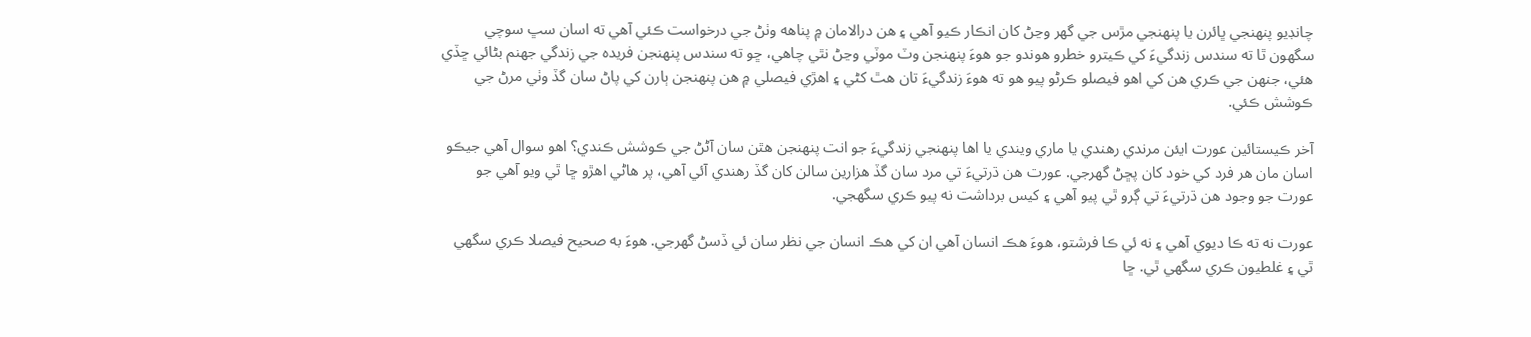چانڊيو پنهنجي ڀائرن يا پنهنجي مڙس جي گهر وڃڻ کان انڪار ڪيو آهي ۽ هن درالامان ۾ پناهه وٺڻ جي درخواست ڪئي آهي ته اسان سڀ سوچي سگهون ٿا ته سندس زندگيءَ کي ڪيترو خطرو هوندو جو هوءَ پنهنجن وٽ موٽي وڃڻ نٿي چاهي، ڇو ته سندس پنهنجن فريده جي زندگي جهنم بڻائي ڇڏي هئي، جنهن جي ڪري هن کي اهو فيصلو ڪرڻو پيو هو ته هوءَ زندگيءَ تان هٿ کڻي ۽ اهڙي فيصلي ۾ هن پنهنجن ٻارن کي پاڻ سان گڏ وٺي مرڻ جي ڪوشش ڪئي.

آخر ڪيستائين عورت ايئن مرندي رهندي يا ماري ويندي يا اها پنهنجي زندگيءَ جو انت پنهنجن هٿن سان آڻڻ جي ڪوشش ڪندي؟ اهو سوال آهي جيڪو اسان مان هر فرد کي خود کان پڇڻ گهرجي. عورت هن ڌرتيءَ تي مرد سان گڏ هزارين سالن کان گڏ رهندي آئي آهي، پر هاڻي اهڙو ڇا ٿي ويو آهي جو عورت جو وجود هن ڌرتيءَ تي ڳرو ٿي پيو آهي ۽ کيس برداشت نه پيو ڪري سگهجي.

عورت نه ته ڪا ديوي آهي ۽ نه ئي ڪا فرشتو، هوءَ هڪ انسان آهي ان کي هڪ انسان جي نظر سان ئي ڏسڻ گهرجي. هوءَ به صحيح فيصلا ڪري سگهي ٿي ۽ غلطيون ڪري سگهي ٿي. ڇا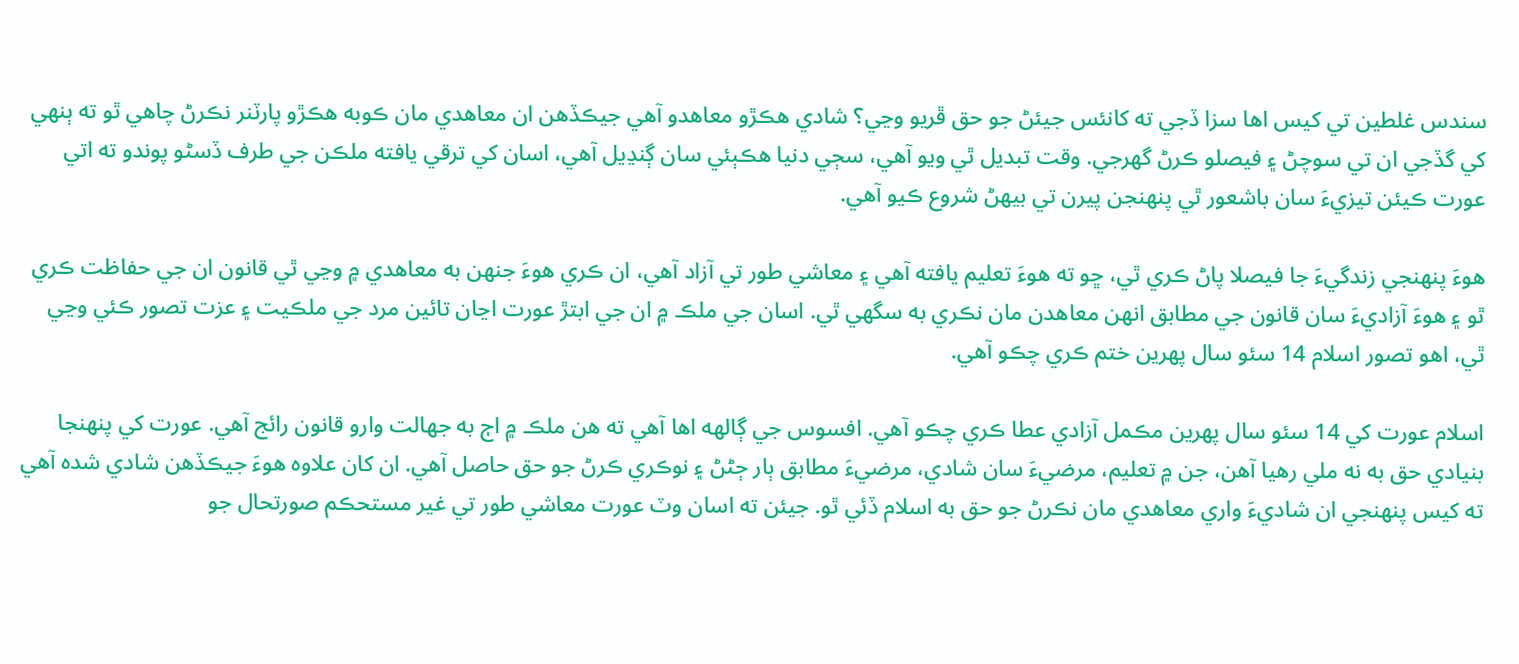سندس غلطين تي کيس اها سزا ڏجي ته کانئس جيئڻ جو حق ڦريو وڃي؟ شادي هڪڙو معاهدو آهي جيڪڏهن ان معاهدي مان ڪوبه هڪڙو پارٽنر نڪرڻ چاهي ٿو ته ٻنهي کي گڏجي ان تي سوچڻ ۽ فيصلو ڪرڻ گهرجي. وقت تبديل ٿي ويو آهي، سڄي دنيا هڪٻئي سان ڳنڍيل آهي، اسان کي ترقي يافته ملڪن جي طرف ڏسڻو پوندو ته اتي عورت ڪيئن تيزيءَ سان باشعور ٿي پنهنجن پيرن تي بيهڻ شروع ڪيو آهي.

هوءَ پنهنجي زندگيءَ جا فيصلا پاڻ ڪري ٿي، ڇو ته هوءَ تعليم يافته آهي ۽ معاشي طور تي آزاد آهي، ان ڪري هوءَ جنهن به معاهدي ۾ وڃي ٿي قانون ان جي حفاظت ڪري ٿو ۽ هوءَ آزاديءَ سان قانون جي مطابق انهن معاهدن مان نڪري به سگهي ٿي. اسان جي ملڪ ۾ ان جي ابتڙ عورت اڃان تائين مرد جي ملڪيت ۽ عزت تصور ڪئي وڃي ٿي، اهو تصور اسلام 14 سئو سال پهرين ختم ڪري چڪو آهي.

اسلام عورت کي 14 سئو سال پهرين مڪمل آزادي عطا ڪري چڪو آهي. افسوس جي ڳالهه اها آهي ته هن ملڪ ۾ اڄ به جهالت وارو قانون رائج آهي. عورت کي پنهنجا بنيادي حق به نه ملي رهيا آهن، جن ۾ تعليم، مرضيءَ سان شادي، مرضيءَ مطابق ٻار ڄڻڻ ۽ نوڪري ڪرڻ جو حق حاصل آهي. ان کان علاوه هوءَ جيڪڏهن شادي شده آهي ته کيس پنهنجي ان شاديءَ واري معاهدي مان نڪرڻ جو حق به اسلام ڏئي ٿو. جيئن ته اسان وٽ عورت معاشي طور تي غير مستحڪم صورتحال جو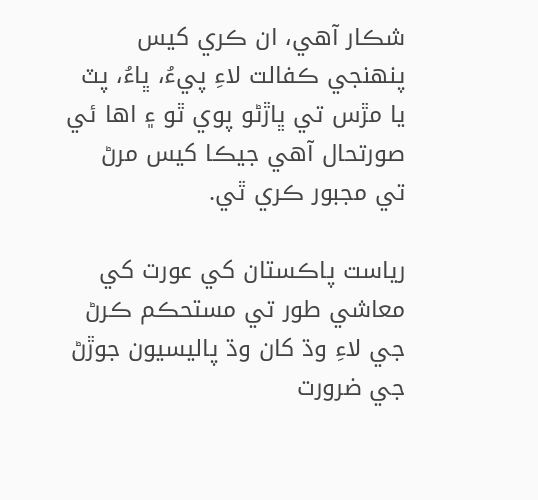شڪار آهي، ان ڪري کيس پنهنجي ڪفالت لاءِ پيءُ، ڀاءُ، پٽ يا مڙس تي ڀاڙڻو پوي ٿو ۽ اها ئي صورتحال آهي جيڪا کيس مرڻ تي مجبور ڪري ٿي.

رياست پاڪستان کي عورت کي معاشي طور تي مستحڪم ڪرڻ جي لاءِ وڌ کان وڌ پاليسيون جوڙڻ جي ضرورت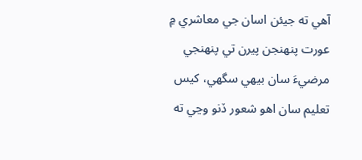آهي ته جيئن اسان جي معاشري ۾ عورت پنهنجن پيرن تي پنهنجي مرضيءَ سان بيهي سگهي، کيس تعليم سان اهو شعور ڏنو وڃي ته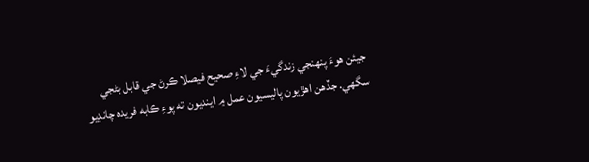جيئن هوءَ پنهنجي زندگيءَ جي لاءِ صحيح فيصلا ڪرڻ جي قابل بڻجي سگهي. جڏهن اهڙيون پاليسيون عمل ۾ اينديون ته پوءِ ڪابه فريده چانڊيو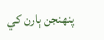پنهنجن ٻارن کي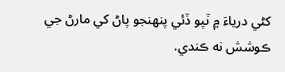کڻي درياءَ ۾ ٽپو ڏئي پنهنجو پاڻ کي مارڻ جي ڪوشش نه ڪندي.